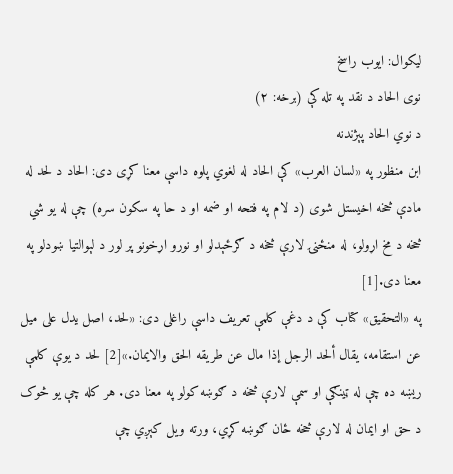لیکوال: ایوب راسخ
نوی الحاد د نقد په تله کې (برخه: ۲)
د نوي الحاد پېژندنه
ابن منظور په «لسان العرب» کې الحاد له لغوي پلوه داسې معنا کړی دی: الحاد د لحد له مادې څخه اخیستل شوی (د لام په فتحه او ضمه او د حا په سکون سره) چې له یو شي څخه د مخ اړولو، له منځنۍ لارې څخه د ګرځېدلو او نورو اړخونو پر لور د لېوالتیا ښودلو په معنا دی.[1]
په «التحقیق» کتاب کې د دغې کلمې تعریف داسې راغلی دی: «لحد، اصل یدل علی میل عن استقامه، یقال ألحد الرجل إذا مال عن طریقه الحق والایمان.»[2] لحد د یوې کلمې ریښه ده چې له ټینګې او سمې لارې څخه د ګوښه کولو په معنا دی. هر کله چې يو څوک د حق او ایمان له لارې څخه ځان ګوښه کړي، ورته ویل کېږي چې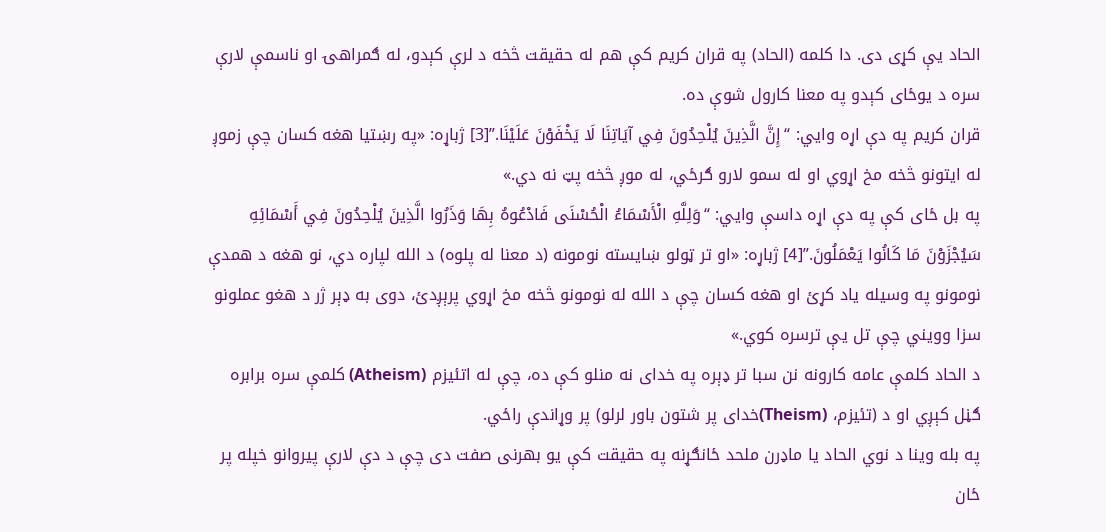الحاد یې کړی دی. دا کلمه (الحاد) په قران کریم کې هم له حقیقت څخه د لرې کېدو، له ګمراهۍ او ناسمې لارې سره د یوځای کېدو په معنا کارول شوې ده.
قران کریم په دې اړه وايي: “إِنَّ الَّذِينَ يُلْحِدُونَ فِي آيَاتِنَا لَا يَخْفَوْنَ عَلَيْنَا.”[3] ژباړه: «په رښتیا هغه کسان چې زموږ له ایتونو څخه مخ اړوي او له سمو لارو ګرځي، له موږ څخه پټ نه دي.»
په بل ځای کې په دې اړه داسې وايي: “وَلِلَّهِ الْأَسْمَاءُ الْحُسْنَى فَادْعُوهُ بِهَا وَذَرُوا الَّذِينَ يُلْحِدُونَ فِي أَسْمَائِهِ سَيُجْزَوْنَ مَا كَانُوا يَعْمَلُونَ.”[4] ژباړه: «او تر ټولو ښایسته نومونه (د معنا له پلوه) د الله لپاره دي، نو هغه د همدې نومونو په وسیله یاد کړئ او هغه کسان چې د الله له نومونو څخه مخ اړوي پرېږدئ، دوی به ډېر ژر د هغو عملونو سزا وویني چې تل یې ترسره کوي.»
د الحاد کلمې عامه کارونه نن سبا تر ډېره په خدای نه منلو کې ده، چې له اتئیزم (Atheism) کلمې سره برابره ګڼل کېږي او د (تئیزم، (Theism)خدای پر شتون باور لرلو) پر وړاندې راځي.
په بله وینا د نوي الحاد یا ماډرن ملحد ځانګړنه په حقیقت کې یو بهرنی صفت دی چې د دې لارې پیروانو خپله پر ځان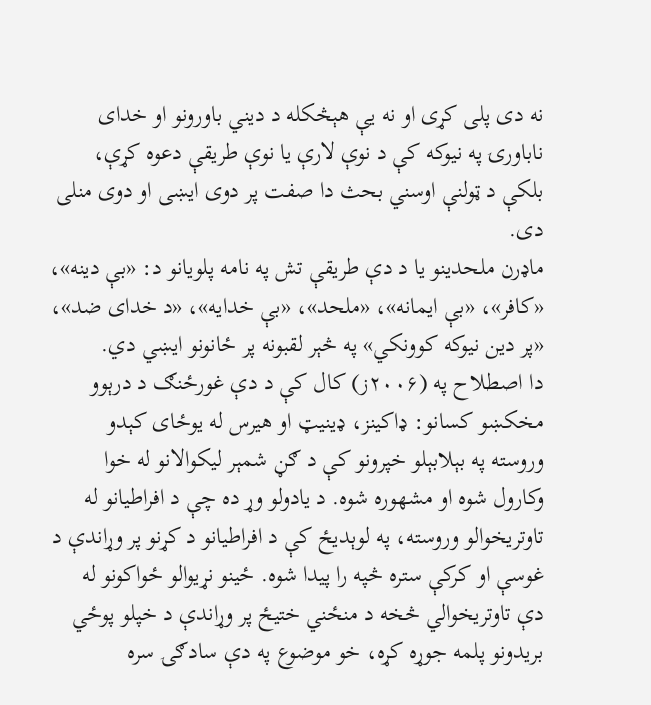نه دی پلی کړی او نه یې هېڅکله د دیني باورونو او خدای ناباورۍ په نیوکه کې د نوې لارې یا نوې طریقې دعوه کړې، بلکې د ټولنې اوسني بحث دا صفت پر دوی ایښی او دوی منلی دی.
ماډرن ملحدینو یا د دې طریقې تش په نامه پلویانو د: «بې دینه»، «کافر»، «بې ایمانه»، «ملحد»، «بې خدایه»، «د خدای ضد»، «پر دین نیوکه کوونکي» په څېر لقبونه پر ځانونو ایښي دي.
دا اصطلاح په (۲۰۰۶ز) کال کې د دې غورځنګ د درېوو مخکښو کسانو: ډاکینز، ډینیټ او هیرس له یوځای کېدو وروسته په بېلابېلو خپرونو کې د ګڼ شمېر لیکوالانو له خوا وکارول شوه او مشهوره شوه. د یادولو وړ ده چې د افراطیانو له تاوتریخوالو وروسته، په لوېدیځ کې د افراطیانو د کړنو پر وړاندې د غوسې او کرکې ستره څپه را پیدا شوه. ځینو نړيوالو ځواکونو له دې تاوتریخوالي څخه د منځني ختیځ پر وړاندې د خپلو پوځي بریدونو پلمه جوړه کړه، خو موضوع په دې سادګۍ سره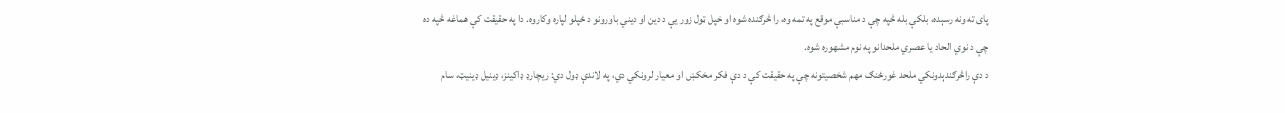پای ته ونه رسېده، بلکې بله څپه چې د مناسبې موقع په تمه وه، را څرګنده شوه او خپل ټول زور یې د دین او دیني باورونو د ځپلو لپاره وکاروه. دا په حقیقت کې هماغه څپه ده چې د نوي الحاد یا عصري ملحدانو په نوم مشهوره شوه.
د دې راڅرګندېدونکي ملحد غورځنګ مهم شخصیتونه چې په حقیقت کې د دې فکر مخکښ او معیار لرونکي دي، په لاندې ډول دي: ریچارډ ډاکینز، ډینیل ډینیټ، سام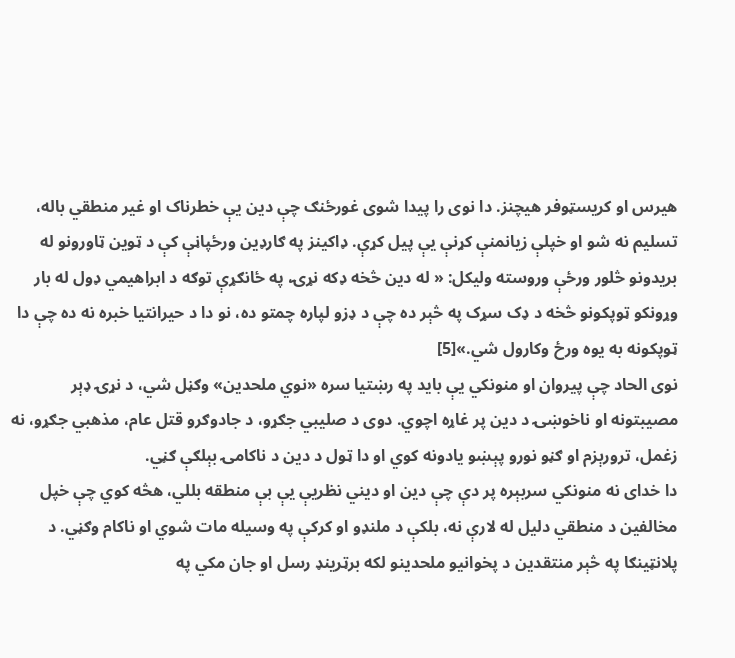هیرس او کریسټوفر هیچنز. دا نوی را پیدا شوی غورځنګ چې دین یې خطرناک او غیر منطقي باله، تسلیم نه شو او خپلې زیانمنې کړنې یې پیل کړې. ډاکينز په ګارډین ورځپاڼې کې د ټوین ټاورونو له بریدونو څلور ورځې وروسته ولیکل: « له دین څخه ډکه نړۍ، په ځانګړې توګه د ابراهیمي ډول له بار وړونکو ټوپکونو څخه د ډک سړک په څېر ده چې د ډزو لپاره چمتو ده، نو دا د حیرانتیا خبره نه ده چې دا ټوپکونه به یوه ورځ وکارول شي.»[5]
نوی الحاد چې پیروان او منونکي یې باید په رښتیا سره «نوي ملحدین» وګڼل شي، د نړۍ ډېر مصیبتونه او ناخوښۍ د دین پر غاړه اچوي. دوی د صلیبي جګړو، د جادوګرو قتل عام، مذهبي جګړو، نه زغمل، ترورېزم او ګڼو نورو پېښو یادونه کوي او دا ټول د دین د ناکامۍ بېلګې ګڼي.
دا خدای نه منونکي سربېره پر دې چې دین او دیني نظریې یې بې منطقه بللي، هڅه کوي چې خپل مخالفین د منطقي دلیل له لارې نه، بلکې د ملنډو او کرکې په وسیله مات شوي او ناکام وګڼي. د پلانټینګا په څېر منتقدین د پخوانیو ملحدینو لکه برټرینډ رسل او جان مکي په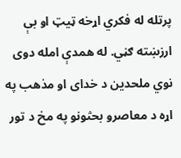پرتله له فکري اړخه ټیټ او بې ارزښته ګڼي. له همدې امله دوی نوي ملحدین د خدای او مذهب په اړه د معاصرو بحثونو په مخ د تور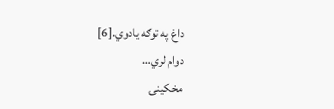داغ په توګه یادوي.[6]
دوام لري…
مخکینۍ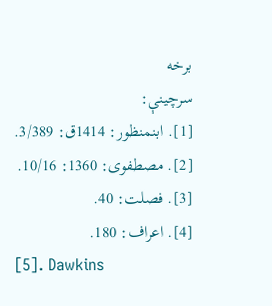برخه
سرچینې:
[1]. ابنمنظور: 1414ق: 3/389.
[2]. مصطفوی: 1360: 10/16.
[3]. فصلت: 40.
[4]. اعراف: 180.
[5]. Dawkins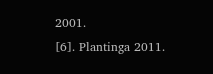2001.
[6]. Plantinga 2011.